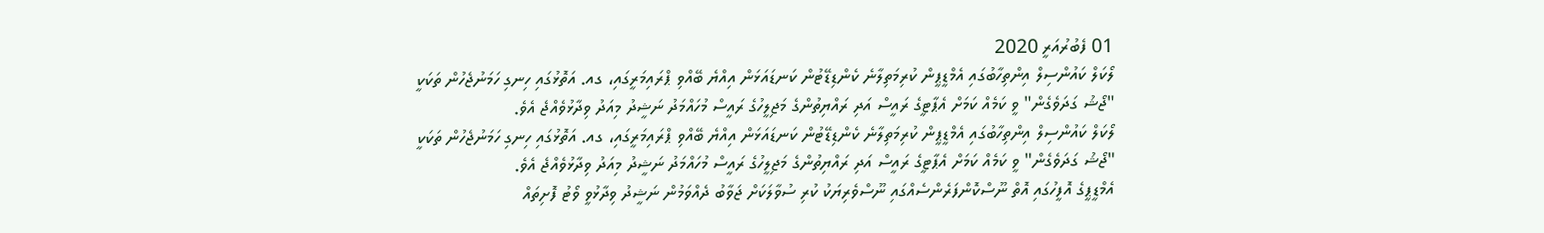01 ފެބުރުއަރީ 2020
ލޯކަލް ކައުންސިލް އިންތިހާބުގައި އެމްޑީޕީން ކުރިމަތިލާނެ ކެންޑިޑޭޓުން ކަނޑައަޅަން އިއްޔެ ބޭއްވި ޕްރައިމަރީގައި، ގއ. އަތޮޅުގައި ހިނގި ހަމަނުޖެހުން ތަކަކީ "ޖޯޝު ގަދަވެގެން" ވީ ކަމެއް ކަމަށް އެޕާޓީގެ ރައީސް އަދި ރައްޔިތުންގެ މަޖިލީހުގެ ރައީސް މުހައްމަދު ނަޝީދު މިއަދު ވިދާޅުވެއްޖެ އެވެ.
ލޯކަލް ކައުންސިލް އިންތިހާބުގައި އެމްޑީޕީން ކުރިމަތިލާނެ ކެންޑިޑޭޓުން ކަނޑައަޅަން އިއްޔެ ބޭއްވި ޕްރައިމަރީގައި، ގއ. އަތޮޅުގައި ހިނގި ހަމަނުޖެހުން ތަކަކީ "ޖޯޝު ގަދަވެގެން" ވީ ކަމެއް ކަމަށް އެޕާޓީގެ ރައީސް އަދި ރައްޔިތުންގެ މަޖިލީހުގެ ރައީސް މުހައްމަދު ނަޝީދު މިއަދު ވިދާޅުވެއްޖެ އެވެ.
އެމްޑީޕީގެ އޮފީހުގައި އޮތް ނޫސްކޮންފަރެންސެއްގައި ނޫސްވެރިޔަކު ކުރި ސުވާލަކަށް ޖަވާބު ދެއްވަމުން ނަޝީދު ވިދާޅުވީ ވޯޓު ފޮށިތައް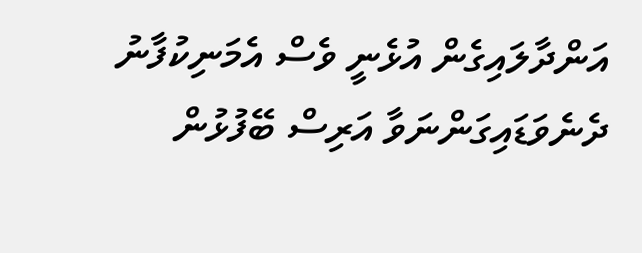އަންދާލައިގެން އުޅެނީ ވެސް އެމަނިކުފާނު ދެނެވަޑައިގަންނަވާ އަރިސް ބޭފުޅުން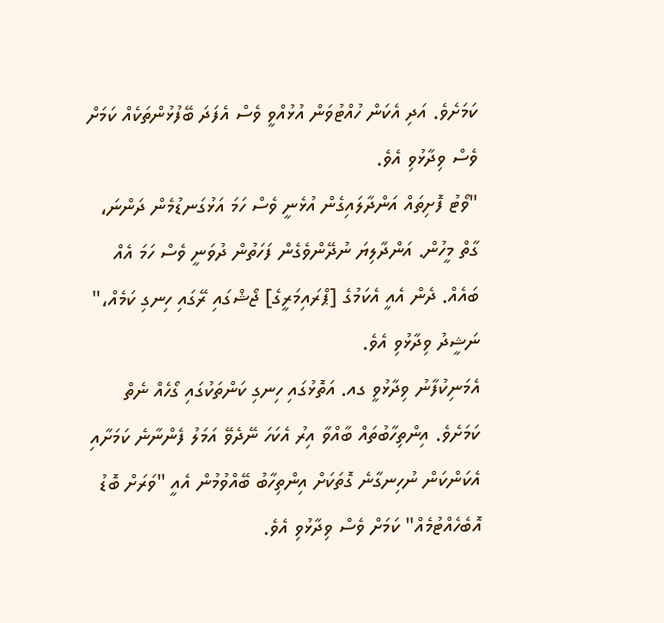ކަމަށެވެ. އަދި އެކަން ހުއްޓުވަން އުޅުއްވީ ވެސް އެފަދަ ބޭފުޅުންތަކެއް ކަމަށް ވެސް ވިދާޅުވި އެވެ.
"ވޯޓު ފޮށިތައް އަންދާލައިގެން އުޅެނީ ވެސް ހަމަ އަޅުގަނޑުމެން ދަންނަ، ގާތް މީހުން. އަންދާލިޔަ ނުދޭންވެގެން ފަހަތުން ދުވަނީ ވެސް ހަމަ އެއް ބައެއް. ދެން އެއީ އެކަމުގެ [ޕްރައިމަރީގެ] ޖޯޝްގައި ރޭގައި ހިނގި ކަމެއް،" ނަޝީދު ވިދާޅުވި އެވެ.
އެމަނިކުފާނު ވިދާޅުވީ ގއ. އަތޮޅުގައި ހިނގި ކަންތަކުގައި ގޯހެއް ނެތް ކަމަށެވެ. އިންތިހާބުތައް ބާއްވާ އިރު އެކަހަ ނޭދެވޭ އަމަލު ފެންނާނެ ކަމަށާއި އެކަންކަން ނުހިނގާނެ ގޮތަކަށް އިންތިހާބު ބޭއްވުމުން އެއީ "ވަރަށް ބޮޑު އޮބެހެއްޓުމެއް" ކަމަށް ވެސް ވިދާޅުވި އެވެ.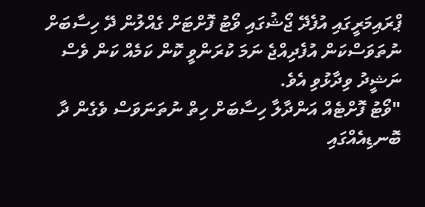ޕްރައިމަރީގައި އުފެދޭ ޖޯޝުގައި ވޯޓު ފޮށްޓަށް ގެއްލުން ދޭ ހިސާބަށް ނުތަވަސްކަން އުފެދިއްޖެ ނަމަ ކުރަންވީ ކޮން ކަމެއް ކަން ވެސް ނަޝީދު ވިދާޅުވި އެވެ.
"ވޯޓު ފޮށްޓެއް އަންދާލާ ހިސާބަށް ހިތް ނުތަނަވަސް ވެގެން ދާ ބޮނޑިއެއްގައި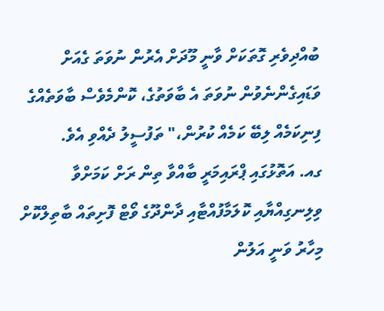ބުއްދިވެރި ގޮތަކަށް ވާނީ މޫދަށް އެރުން ނުވަތަ ގެއަށް ވަޑައިގެންނެވުން ނުވަތަ އެ ބާވަތުގެ، ކޮންމެވެސް ބާވަތެއްގެ ފިނިކަމެއް ލިބޭ ކަމެއް ކުރުން،" ތަފުސީލު ދެއްވި އެވެ.
ގއ. އަތޮޅުގައި ޕްރައިމަރީ ބާއްވާ ތިން ރަށް ކަމަށްވާ ވިލިނގިއްޔާއި ކޮލަމާފުއްޓާއި ދާންދޫގެ ވޯޓް ފޮށިތައް ބާތިލްކޮށް މިހާރު ވަނީ އަލުން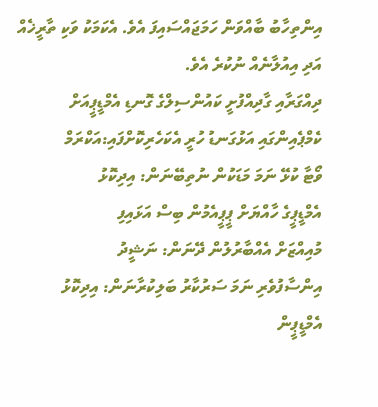އިންތިހާބު ބާއްވަން ހަމަޖައްސައިފަ އެވެ. އެކަމަކު ވަކި ތާރީޚެއް އަދި އިއުލާނެއް ނުކުރެ އެވެ.
ދިއްގަރާއި ގާދިއްފުށީ ކައުންސިލްގެ ގޮނޑި އެމްޑީޕީއަށް
ކެމްޕެއިންގައި އަޅުގަނޑު ހުރީ އެކަހެރިކޮށްފައި:އަކްރަމް
ވޯޓާ ކުޅޭ ނަމަ މަޑަކުން ނުތިބޭނަން: އިދިކޮޅު
އެމްޑީޕީގެ ހާއްޔަށް ޕީޕީއެމުން ބިސް އަޅައިފި
މުއިއްޒަށް އެއްބާރުލުން ދޭނަން: ނަޝީދު
އިންސާފުވެރި ނަމަ ސަރުކާރު ބަލިކުރާނަން: އިދިކޮޅު
އެމްޑީޕީން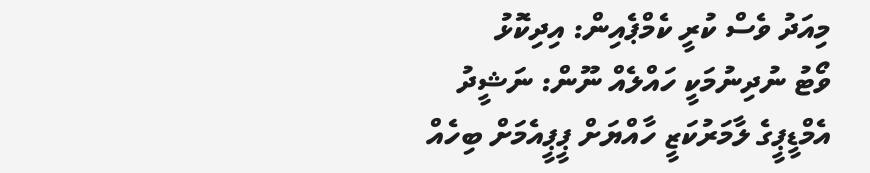މިއަދު ވެސް ކުރީ ކެމްޕެއިން: އިދިކޮޅު
ވޯޓު ނުދިނުމަކީ ހައްލެއް ނޫން: ނަޝީދު
އެމްޑީޕީގެ ލާމަރުކަޒީ ހާއްޔަށް ޕީޕީއެމަށް ބިހެއް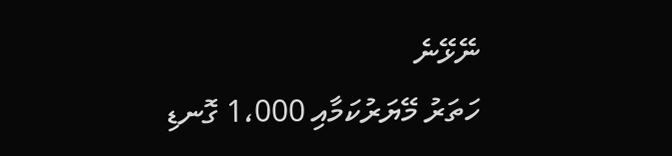ނޭޅޭނެ
ހަތަރު މޭޔަރުކަމާއި 1،000 ގޮނޑި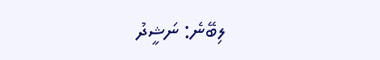ލިބޭނެ: ނަޝީދު